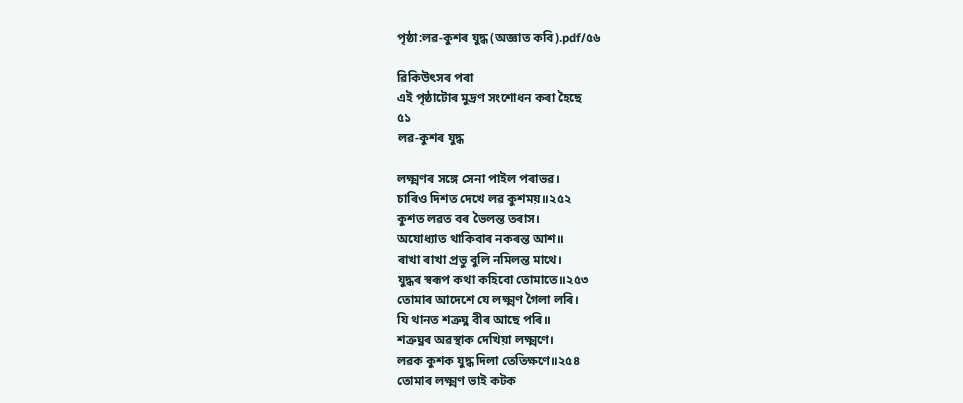পৃষ্ঠা:লৱ-কুশৰ যুদ্ধ (অজ্ঞাত কবি).pdf/৫৬

ৱিকিউৎসৰ পৰা
এই পৃষ্ঠাটোৰ মুদ্ৰণ সংশোধন কৰা হৈছে
৫১
লৱ-কুশৰ যুদ্ধ

লক্ষ্মণৰ সঙ্গে সেনা পাইল পৰাভৱ।
চাৰিও দিশত দেখে লৱ কুশময়॥২৫২
কুশত লৱত বৰ ভৈলন্ত তৰাস।
অযোধ্যাত থাকিবাৰ নকৰন্ত আশ॥
ৰাখা ৰাখা প্ৰভু বুলি নমিলন্ত মাথে।
যুদ্ধৰ স্বৰূপ কথা কহিবো তোমাতে॥২৫৩
তোমাৰ আদেশে যে লক্ষ্মণ গৈলা লৰি।
যি থানত শত্ৰুঘ্ন বীৰ আছে পৰি॥
শত্ৰুঘ্নৰ অৱস্থাক দেখিয়া লক্ষ্মণে।
লৱক কুশক যুদ্ধ দিলা তেতিক্ষণে॥২৫৪
তোমাৰ লক্ষ্মণ ভাই কটক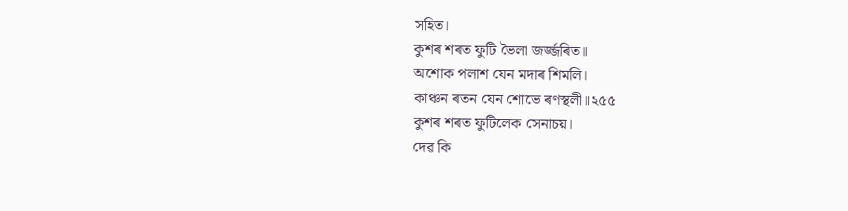সহিত।
কুশৰ শৰত ফুটি ভৈলা জৰ্জ্জৰিত॥
অশোক পলাশ যেন মদাৰ শিমলি।
কাঞ্চন ৰতন যেন শোভে ৰণস্থলী॥২৫৫
কুশৰ শৰত ফুটিলেক সেনাচয়।
দেৱ কি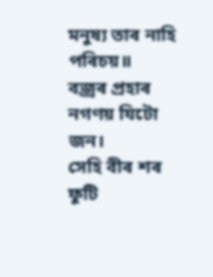মনুষ্য তাৰ নাহি পৰিচয়॥
বজ্ৰৰ প্ৰহাৰ নগণয় যিটো জন।
সেহি বীৰ শৰ ফুটি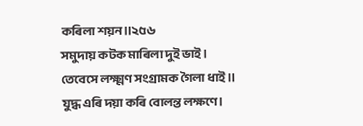কৰিলা শয়ন॥২৫৬
সমুদায় কটক মাৰিলা দুই ভাই।
তেবেসে লক্ষ্মণ সংগ্ৰামক গৈলা ধাই॥
যুদ্ধ এৰি দয়া কৰি বোলন্ত লক্ষণে।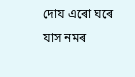দোয এৰো ঘৰে যাস নমৰ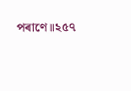পৰাণে॥২৫৭